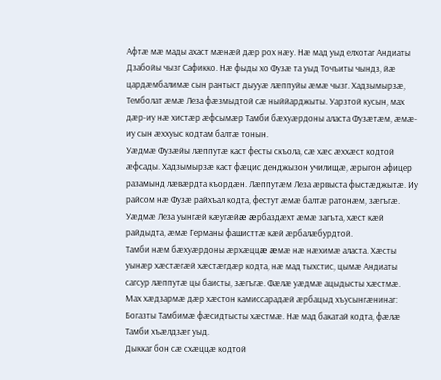Афтæ мæ мады ахаст мæнæй дæр рох нæу. Нæ мад уыд елхотаг Андиаты Дзабойы чызг Сафикко. Нæ фыды хо Фузæ та уыд Точъиты чындз, йæ цардæмбалимæ сын рантыст дыууæ лæппуйы æмæ чызг. Хадзымырзæ, Темболат æмæ Леза фæзмыдтой сæ ныййарджыты. Уарзтой кусын, мах дæр-иу нæ хистæр æфсымæр Тамби бæхуæрдоны аласта Фузæтæм, æмæ-иу сын æххуыс кодтам балтæ тонын.
Уæдмæ Фузæйы лæппутæ каст фесты скъола, сæ хæс æххæст кодтой æфсады. Хадзымырзæ каст фæцис денджызон училищæ, æрыгон афицер разамынд лæвæрдта къордæн. Лæппутæм Леза æрвыста фыстæджытæ. Иу райсом нæ Фузæ райхъал кодта, фестут æмæ балтæ ратонæм, зæгъгæ. Уæдмæ Леза уынгæй кæугæйæ æрбаздæхт æмæ загъта, хæст кæй райдыдта, æмæ Германы фашисттæ кæй æрбалæбурдтой.
Тамби нæм бæхуæрдоны æрхæццæ æмæ нæ нæхимæ аласта. Хæсты уынæр хæстæгæй хæстæгдæр кодта, нæ мад тыхстис, цымæ Андиаты сагсур лæппутæ цы баисты, зæгъгæ. Фæлæ уæдмæ ацыдысты хæстмæ. Мах хæдзармæ дæр хæстон камиссарадæй æрбацыд хъусынгæнинаг: Богазты Тамбимæ фæсидтысты хæстмæ. Нæ мад бакатай кодта, фæлæ Тамби хъæлдзæг уыд.
Дыккаг бон сæ схæццæ кодтой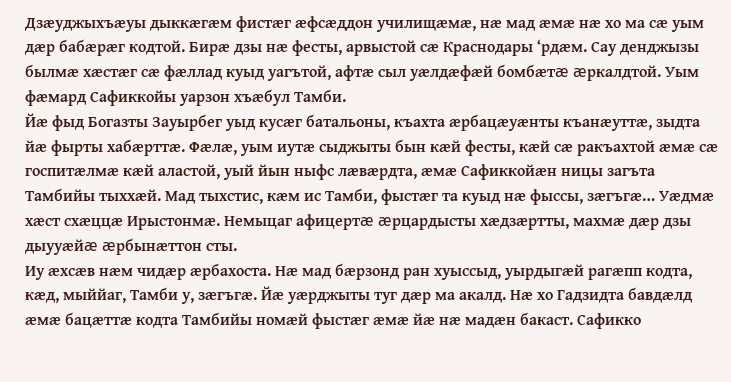Дзæуджыхъæуы дыккæгæм фистæг æфсæддон училищæмæ, нæ мад æмæ нæ хо ма сæ уым дæр бабæрæг кодтой. Бирæ дзы нæ фесты, арвыстой сæ Краснодары ‘рдæм. Сау денджызы былмæ хæстæг сæ фæллад куыд уагътой, афтæ сыл уæлдæфæй бомбæтæ æркалдтой. Уым фæмард Сафиккойы уарзон хъæбул Тамби.
Йæ фыд Богазты Зауырбег уыд кусæг батальоны, къахта æрбацæуæнты къанæуттæ, зыдта йæ фырты хабæрттæ. Фæлæ, уым иутæ сыджыты бын кæй фесты, кæй сæ ракъахтой æмæ сæ госпитæлмæ кæй аластой, уый йын ныфс лæвæрдта, æмæ Сафиккойæн ницы загъта Тамбийы тыххæй. Мад тыхстис, кæм ис Тамби, фыстæг та куыд нæ фыссы, зæгъгæ… Уæдмæ хæст схæццæ Ирыстонмæ. Немыцаг афицертæ æрцардысты хæдзæртты, махмæ дæр дзы дыууæйæ æрбынæттон сты.
Иу æхсæв нæм чидæр æрбахоста. Нæ мад бæрзонд ран хуыссыд, уырдыгæй рагæпп кодта, кæд, мыййаг, Тамби у, зæгъгæ. Йæ уæрджыты туг дæр ма акалд. Нæ хо Гадзидта бавдæлд æмæ бацæттæ кодта Тамбийы номæй фыстæг æмæ йæ нæ мадæн бакаст. Сафикко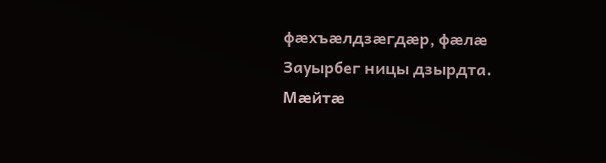фæхъæлдзæгдæр, фæлæ Зауырбег ницы дзырдта. Мæйтæ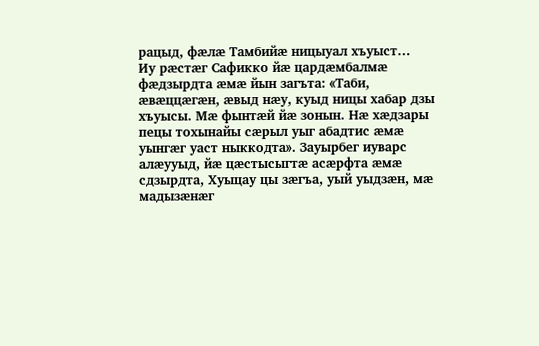рацыд, фæлæ Тамбийæ ницыуал хъуыст…
Иу рæстæг Сафикко йæ цардæмбалмæ фæдзырдта æмæ йын загъта: «Таби, æвæццæгæн, æвыд нæу, куыд ницы хабар дзы хъуысы. Мæ фынтæй йæ зонын. Нæ хæдзары пецы тохынайы сæрыл уыг абадтис æмæ уынгæг уаст ныккодта». Зауырбег иуварс алæууыд, йæ цæстысыгтæ асæрфта æмæ сдзырдта, Хуыцау цы зæгъа, уый уыдзæн, мæ мадызæнæг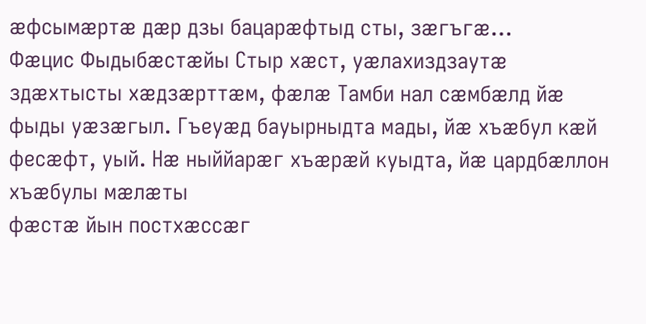æфсымæртæ дæр дзы бацарæфтыд сты, зæгъгæ…
Фæцис Фыдыбæстæйы Стыр хæст, уæлахиздзаутæ здæхтысты хæдзæрттæм, фæлæ Тамби нал сæмбæлд йæ фыды уæзæгыл. Гъеуæд бауырныдта мады, йæ хъæбул кæй фесæфт, уый. Нæ ныййарæг хъæрæй куыдта, йæ цардбæллон хъæбулы мæлæты
фæстæ йын постхæссæг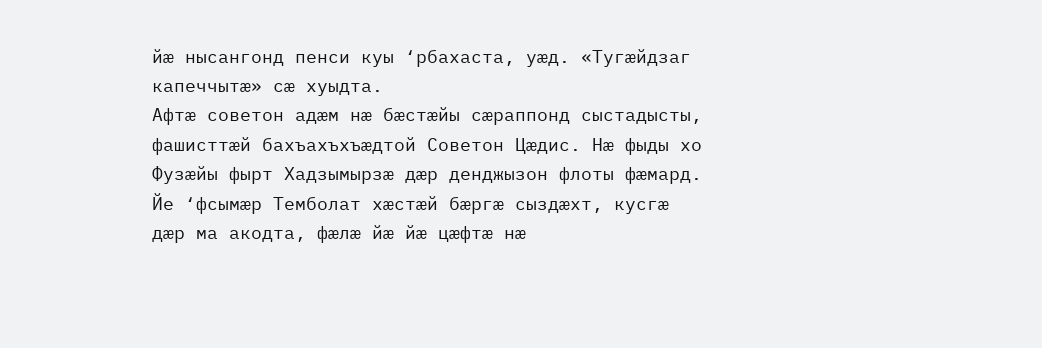йæ нысангонд пенси куы ‘рбахаста, уæд. «Тугæйдзаг капеччытæ» сæ хуыдта.
Афтæ советон адæм нæ бæстæйы сæраппонд сыстадысты, фашисттæй бахъахъхъæдтой Советон Цæдис. Нæ фыды хо Фузæйы фырт Хадзымырзæ дæр денджызон флоты фæмард. Йе ‘фсымæр Темболат хæстæй бæргæ сыздæхт, кусгæ дæр ма акодта, фæлæ йæ йæ цæфтæ нæ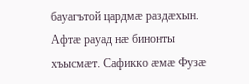бауагътой цардмæ раздæхын. Афтæ рауад нæ бинонты хъысмæт. Сафикко æмæ Фузæ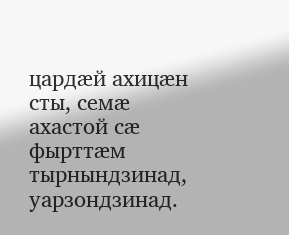цардæй ахицæн сты, семæ ахастой сæ фырттæм тырнындзинад, уарзондзинад.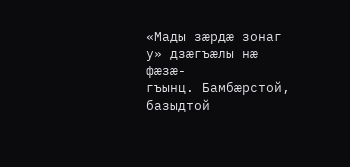«Мады зæрдæ зонаг у» дзæгъæлы нæ фæзæ-
гъынц. Бамбæрстой, базыдтой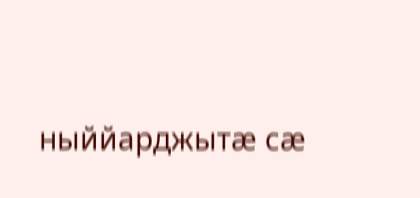ныййарджытæ сæ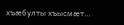хъæбулты хъысмæт…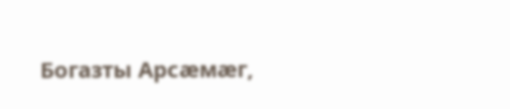Богазты Арсæмæг,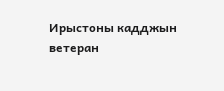Ирыстоны кадджын ветеран